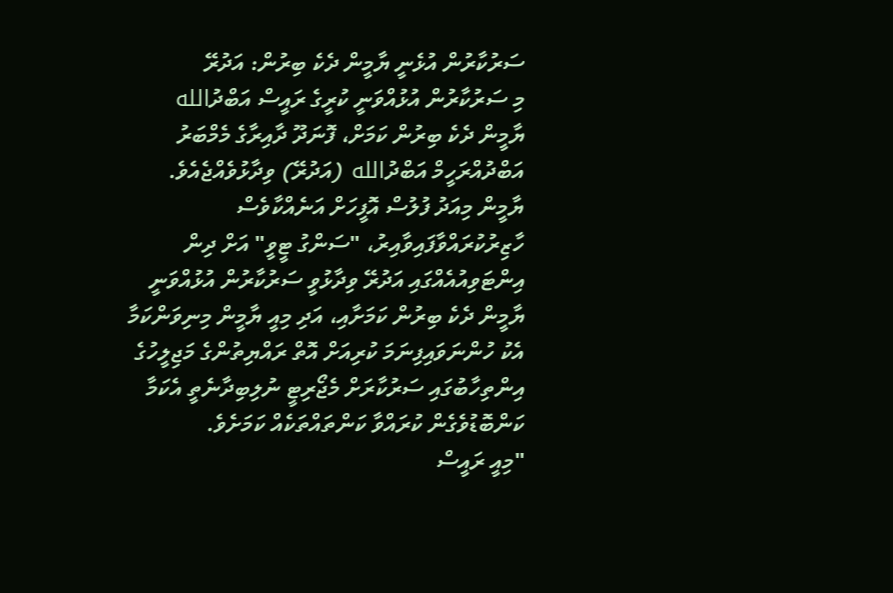ސަރުކާރުން އުޅެނީ ޔާމީން ދެކެ ބިރުން: އަދުރޭ
މި ސަރުކާރުން އުޅުއްވަނީ ކުރީގެ ރައީސް އަބްދުالله ޔާމީން ދެކެ ބިރުން ކަމަށް، ފޮނަދޫ ދާއިރާގެ މެމްބަރު އަބްދުއްރަހީމް އަބްދުالله (އަދުރޭ) ވިދާޅުވެއްޖެއެވެ.
ޔާމީން މިއަދު ފުލުސް އޮފީހަށް އަނެއްކާވެސް ހާޒިރުކުރައްވާފައިވާއިރު، "ސަންގު ޓީވީ" އަށް ދިން އިންޓަވިއުއެއްގައި އަދުރޭ ވިދާޅުވީ ސަރުކާރުން އުޅުއްވަނީ ޔާމީން ދެކެ ބިރުން ކަމަށާއި، އަދި މިއީ ޔާމީން މިނިވަންކަމާ އެކު ހުންނަވައިފިނަމަ ކުރިއަށް އޮތް ރައްޔިތުންގެ މަޖިލީހުގެ އިންތިހާބުގައި ސަރުކާރަށް މެޖޯރިޓީ ނުލިބިދާނެތީ އެކަމާ ކަންބޮޑުވެގެން ކުރައްވާ ކަންތައްތަކެއް ކަމަށެވެ.
"މިއީ ރައީސް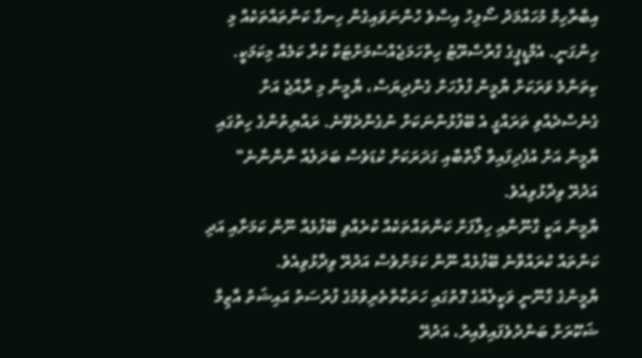އިބްރާހިމް މުހައްމަދު ސޯލިހު އިސްވެ ހުންނަވައިގެން ހިނގާ ކަންތައްތަކެއް މި ހިންގަނީ. އެމްޑީޕީގެ ގްރާސްރޫޓު ހިތްހަމަޖެއްސުމަށްޓަކާ ކުރާ ކަމެއް މިކަމަކީ. ކިތަންމެ ވަރަކަށް ޔާމީން ފުލުހަށް ގެންދިޔަސް، ޔާމީން މި ރާއްޖެ އަށް ގެނެސްދެއްވި ތަރައްގީ އެ ބޭފުޅުންނަކަށް ނުގެންދެވޭނެ. ރައްޔިތުންގެ ހިތުގައި ޔާމީން އަށް އުފެދިފައިވާ ލޯތްބާއި ގަދަރަކަށް ކުޑަވެސް ބަދަލެއް ނާންނާނެ" އަދުރޭ ވިދާޅުވިއެވެ.
ޔާމީން އަކީ ގާނޫނާއި ހިލާފަށް ކަންތައްތަކެއް ކުރެއްވި ބޭފުޅެއް ނޫން ކަމަށާއި އަދި ކަންތައް ކުރައްވާނެ ބޭފުޅެއް ނޫން ކަމަށްވެސް އަދުރޭ ވިދާޅުވިއެވެ.
ޔާމީންގެ ގާނޫނީ ވަކީލެއްގެ ގޮތުގައި ހަރަކާތްތެރިވުމުގެ ފުރުސަތު އައިޝަތު އާޒިމާ ޝަކޫރަށް ބަންދުވެފައިވާއިރު، އަދުރޭ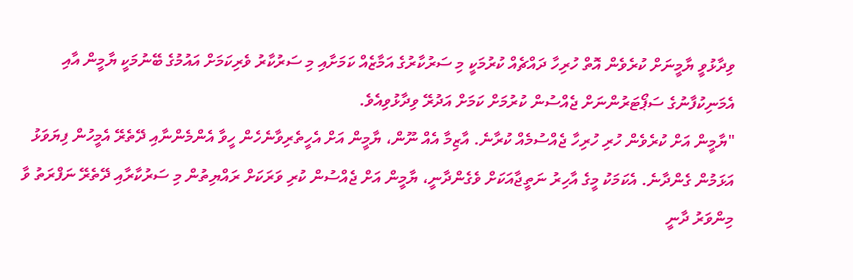ވިދާޅުވީ ޔާމީނަށް ކުރެވެން އޮތް ހުރިހާ ދައްޗެއް ކުރުމަކީ މި ސަރުކާރުގެ އަމާޒެއް ކަމަށާއި މި ސަރުކާރު ވެރިކަމަށް އައުމުގެ ބޭނުމަކީ ޔާމީން އާއި އެމަނިކުފާނުގެ ސަޕޯޓަރުންނަށް ޖެއްސުން ކުރުމަށް ކަމަށް އަދުރޭ ވިދާޅުވިއެވެ.
"ޔާމީން އަށް ކުރެވެން ހުރި ހުރިހާ ޖެއްސުމެއް ކުރާނެ. އާޒިމާ އެއް ނޫން، ޔާމީން އަށް އެހީތެރިވާނެހެން ހީވާ އެންމެންނާއި ދޭތެރޭ އެމީހުން ފިޔަވަޅު އަޅަމުން ގެންދާނެ. އެކަމަކު މީގެ އާހިރު ނަތީޖާއަކަށް ވެގެންދާނީ، ޔާމީން އަށް ޖެއްސުން ކުރި ވަރަކަށް ރައްޔިތުން މި ސަރުކާރާއި ދޭތެރޭ ނަފްރަތު ވާ މިންވަރު ދާނީ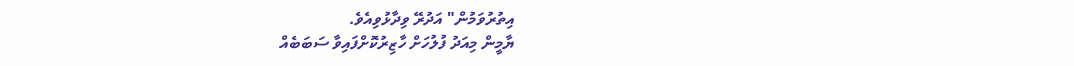އިތުރުވަމުން" އަދުރޭ ވިދާޅުވިއެވެ.
ޔާމީން މިއަދު ފުލުހަށް ހާޒިރުކޮށްފައިވާ ސަބަބެއް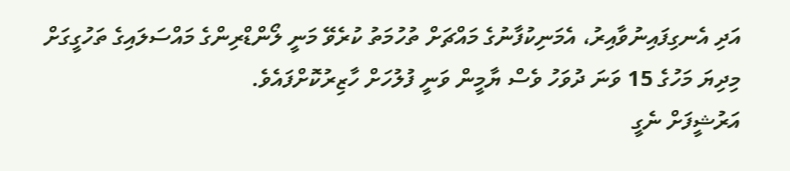އަދި އެނގިފައިނުވާއިރު، އެމަނިކުފާނުގެ މައްޗަށް ތުހުމަތު ކުރެވޭ މަނީ ލޯންޑްރިންގެ މައްސަލައިގެ ތަހުގީގަށް މިދިޔަ މަހުގެ 15 ވަނަ ދުވަހު ވެސް ޔާމީން ވަނީ ފުލުހަށް ހާޒިރުކޮށްފައެވެ.
އަރުޝީފަށް ނެގީ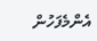އެންމެފަހުން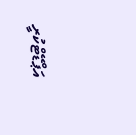އަޕްޑޭޓްކުރީ